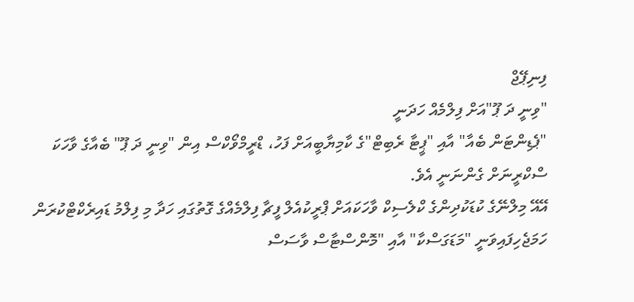ފިނިޕޭޖް
"ވިނީ ދަ ޕޫ"އަށް ފިލްމެއް ހަދަނީ
"ޕެޑިންޓަން ބެއާ" އާއި "ޕީޓާ ރެބިޓް"ގެ ކާމިޔާބީއަށް ފަހު، ޑްރީމްވޯކްސް އިން "ވިނީ ދަ ޕޫ" ބެއާގެ ވާހަކަ ސްކްރީނަށް ގެންނަނީ އެވެ.
އޭއޭ މިލްނޭގެ ކުޑަކުދިންގެ ކްލެސިކް ވާހަކައަށް ޕްރީކުއެލް ފީޗާ ފިލްމެއްގެ ގޮތުގައި ހަދާ މި ފިލްމު ޑައިރެކްޓްކުރަން ހަމަޖެހިފައިވަނީ "މަޑަގަސްކާ" އާއި "މޮންސްޓާސް ވާސަސް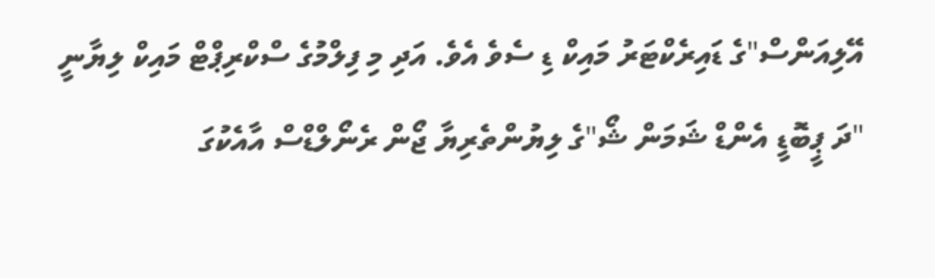އޭލިއަންސް"ގެ ޑައިރެކްޓަރު މައިކް ޑި ސެވެ އެވެ. އަދި މި ފިލްމުގެ ސްކްރިޕްޓް މައިކް ލިޔާނީ "ދަ ޕީބޮޑީ އެންޑް ޝަމަން ޝޯ"ގެ ލިޔުންތެރިޔާ ޖޯން ރެނޯލްޑްސް އާއެކުގަ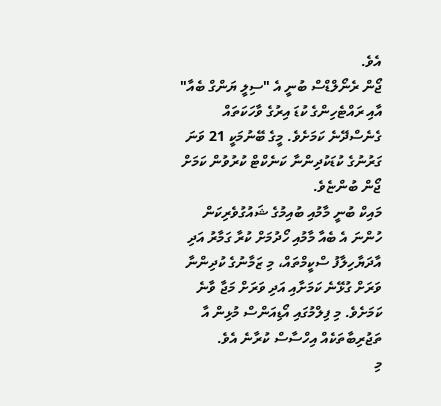އެވެ.
ޖޯން ރެނޯލްޑްސް ބުނީ އެ "ސިލީ ޔަންގް ބެއާ" އާއި ރައްޓެހިންގެ ކުޑަ އިރުގެ ވާހަކަތައް ގެނެސްދޭނެ ކަމަށެވެ. މީގެ ބޭނުމަކީ 21 ވަނަ ގަރުނުގެ ކުޑަކުދިންނާ ކަނެކްޓް ކުރުވުން ކަމަށް ޖޯން ބުންޏެވެ.
މައިކް ބުނީ މާމުއި ބުއިމުގެ ޝައުގުވެރިކަން ހުންނަ އެ ބެއާ މާމުއި ހޯދުމަށް ކުރާ ގަމާރު އަދި އާދަޔާހިލާފު ސްކީމްތައް، މި ޒަމާނުގެ ކުދިންނާ ވަރަށް ގުޅޭނެ ކަމަށާއި އަދި ވަރަށް މަޖާ ވާނެ ކަމަށެވެ. މި ފިލްމުގައި އޯޑިއަންސް މުޅިން އާ ތަޖުރިބާތަކެއް އިހްސާސް ކުރާނެ އެވެ.
މި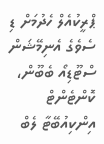ޕްރީކުއެލް ހެދުމަށް ޑި ސެވެގެ އެނިމޭޝަން ސްޓޫޑިއޯ ބެބޫން، ކޮންޓެންޓް އިންކިއުބޭޓާ ލެބް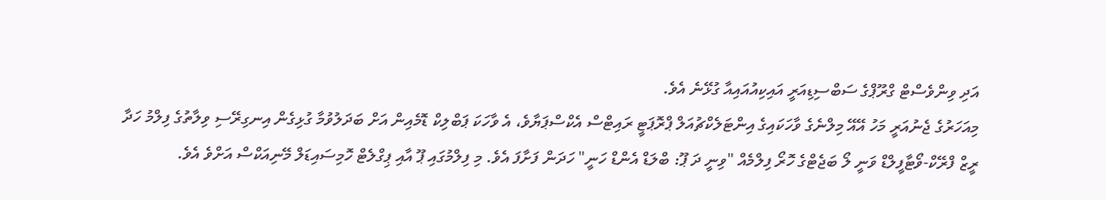އަދި ވިންވެސްޓް ގްރޫޕްގެ ސަބްސިޑިއަރީ އައިކިއުއައިއާ ގުޅޭނެ އެވެ.
މިއަހަރުގެ ޖެނުއަރީ މަހު އޭއޭ މިލްނެގެ ވާހަކައިގެ އިންޓަލެކްޗުއަލް ޕްރޮޕަޓީ ރައިޓްސް އެކްސްޕަޔާވެ، އެ ވާހަކަ ޕަބްލިކް ޑޮމެއިން އަށް ބަދަލުވުމާ ގުޅިގެން އިނގިރޭސި ވިލާތުގެ ފިލްމު ހަދާ ރީޒް ފްރޭކް-ވޯޓާފީލްޑް ވަނީ ލޯ ބަޖެޓްގެ ހޮރޯ ފިލްމެއް "ވިނީ ދަ ޕޫ: ބްލަޑް އެންޑް ހަނީ" ހަދަން ފަށާފަ އެވެ. މި ފިލްމުގައި ޕޫ އާއި ޕިގްލެޓް ހޮމިސައިޑަލް މޭނިއަކްސް އަށްވެ އެވެ.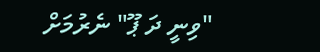"ވިނީ ދަ ޕޫ" ނެރުމަށް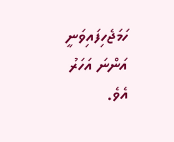ހަމަޖެހިފައިވަނީ އަންނަ އަހަރު އެވެ.